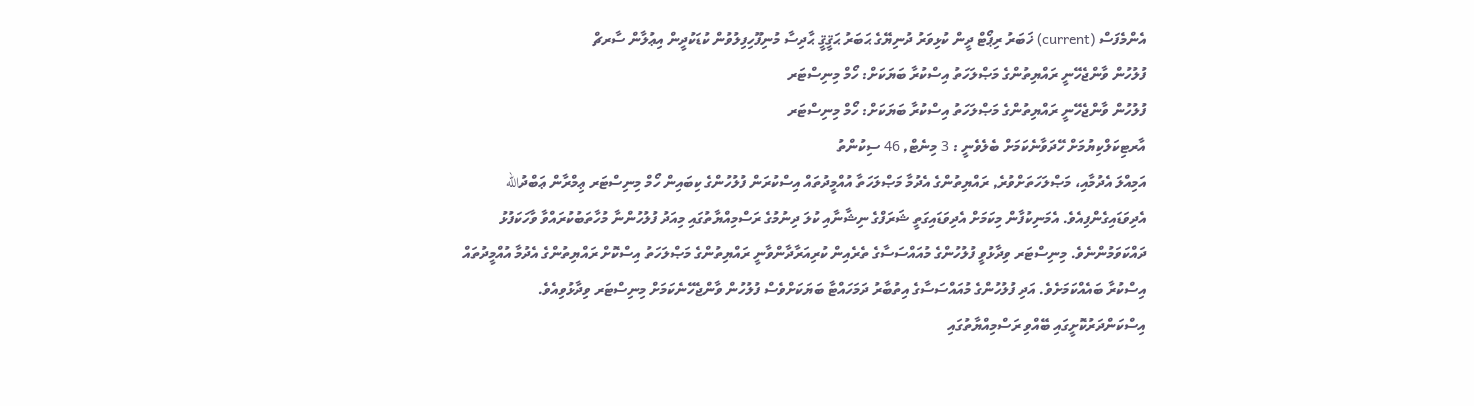އެންމެފަސް (current) ޚަބަރު ރިޕޯޓް ދީން ކުޅިވަރު ދުނިޔޭގެ ޙަބަރު ޙަޤީޤީ ޙާދިސާ މުނިފޫހިފިލުވުން ކުޑަކުދީން އިޢުލާން ސާރޗް
ފުލުހުން ވާންޖެހޭނީ ރައްޔިތުންގެ މަޞްލަހަތު އިސްކުރާ ބަޔަކަށް: ހޯމް މިނިސްޓަރ
ފުލުހުން ވާންޖެހޭނީ ރައްޔިތުންގެ މަޞްލަހަތު އިސްކުރާ ބަޔަކަށް: ހޯމް މިނިސްޓަރ
އާރޓިކަލްކިޔުމަށް ހޭދަވާނެކަމަށް ބެލެވެނީ : 3 މިނެޓް, 46 ސިކުންތު
އަމިއްލަ އެދުމާއި، މަޞްލަހަތަށްވުރެ, ރައްޔިތުންގެ އެދުމާ މަޞްލަހަތާ އުއްމީދުތައް އިސްކުރަން ފުލުހުންގެ ކިބައިން ހޯމް މިނިސްޓަރ ޢިމްރާން ޢަބްދުالله އެދިވަޑައިގެންފިއެވެ. އެމަނިކުފާން މިކަމަށް އެދިވަޑައިގަތީ ޝަރަފްގެ ނިޝާނާއި ކުލަ ދިނުމުގެ ރަސްމިއްޔާތުގައި މިއަދު ފުލުހުންނާ މުހާތަބުކުރައްވާ ވާހަކަފުޅު ދައްކަވަމުންނެވެ. މިނިސްޓަރ ވިދާޅުވީ ފުލުހުންގެ މުއައްސަސާގެ ތެރެއިން ކުރިއަރާދާންވާނީ ރައްޔިތުންގެ މަޞްލަހަތު އިސްކޮށް ރައްޔިތުންގެ އެދުމާ އުއްމީދުތައް އިސްކުރާ ބައެއްކަމަށެވެ. އަދި ފުލުހުންގެ މުއައްސަސާގެ އިތުބާރު ދަމަހައްޓާ ބަޔަކަށްވެސް ފުލުހުން ވާންޖެހޭނެކަމަށް މިނިސްޓަރ ވިދާޅުވިއެވެ.
އިސްކަންދަރުކޮށީގައި ބޭއްވި ރަސްމިއްޔާތުގައި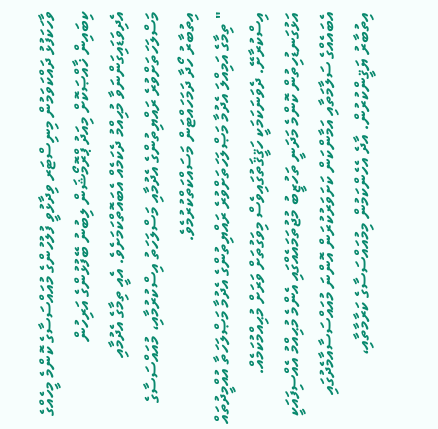ވާހަކަފުޅު ދައްކަވަމުން މިނިސްޓަރ ވިދާޅުވީ ފުލުހުންގެ މުއައްސަސާގެ ކޮންމެ މީހެއްގެ ކިބައިން ޚާއްޞަކޮށް މިއަދު ޕްރޮމޯޝަން ލިބުނު ބޭފުޅުންގެ އަރިހުން އެދިވަޑައިގަންނަވާ މުޙިއްމު ދެކަމެއް އެބައޮތްކަމަށެވެ. އެއީ ތިމާގެ އެދުމާއި މަސްލަހަތަށްވުރެ ރައްޔިތުންގެ އެދުމާއި މަސްލަހަތު އިސްކުރުމާއި، މުއައްސަސާގެ އިތުބާރު ހޯދާ ދަމަހައްޓަން މަސައްކަތްކުރުމެވެ.
" ތިމާގެ އަމިއްލަ އެދުމާ މަޞްލަހަތަށްވުރެ ރައްޔިތުންގެ އެދުމާ މަޞްލަހަތާ އުއްމީދުތައް އިސްކުރާށޭ. ދެވަނަކަމަކީ ހަޤީޤަތުގައިވެސް މިވަގުތަށް ވަރަށް މުޙިއްމުކަމެއް. އަޅުގަނޑުހިތުން ކޮންމެ މަދަނީ ތަހުޒީބު މުޖުތަމައެއްގައި އެންމެ މުޙިއްމު އެއްސިފައަކީ އެބައެއްގެ ސަލާމަތާއި އަމާންކަން ކަށަވަރުކުރަން އޮންނަ މުއައްސަސާއާމެދުގައި އިތުބާރު ޔަޤީންކުރުން. އާދެ އެހެންކަމުން މިމުއައްސަސާގެ ކަރާމާތާއި،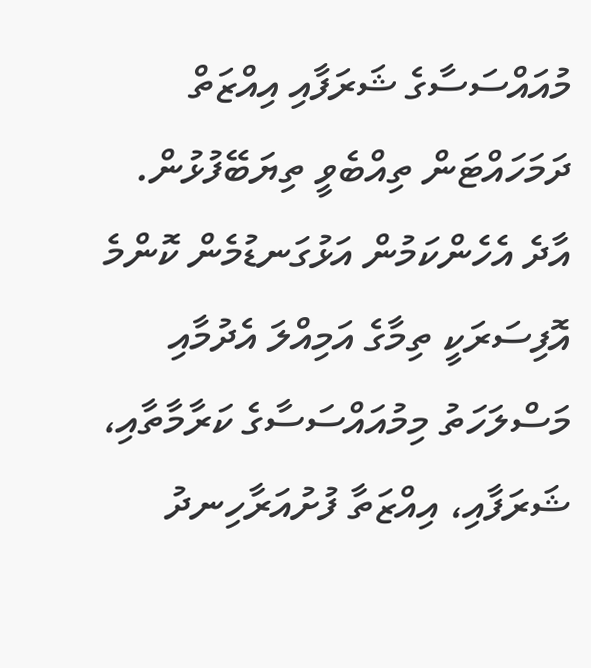މުއައްސަސާގެ ޝަރަފާއި އިއްޒަތް ދަމަހައްޓަން ތިއްބެވީ ތިޔަބޭފުޅުން. އާދެ އެހެންކަމުން އަޅުގަނޑުމެން ކޮންމެ އޮފިސަރަކީ ތިމާގެ އަމިއްލަ އެދުމާއި މަސްލަހަތު މިމުއައްސަސާގެ ކަރާމާތާއި، ޝަރަފާއި، އިއްޒަތާ ފުށުއަރާހިނދު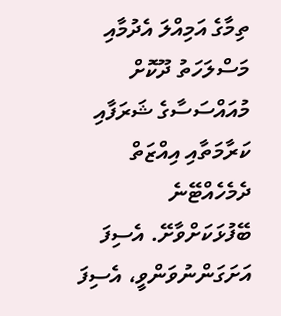ތިމާގެ އަމިއްލަ އެދުމާއި މަސްލަހަތު ދޫކޮށް މުއައްސަސާގެ ޝަރަފާއި ކަރާމަތާއި އިއްޒަތް ދެމެހެއްޓޭނެ ބޭފުޅަކަށްވާށޭ. އެސިފަ އަށަގަންނުވަންވީ، އެސިފަ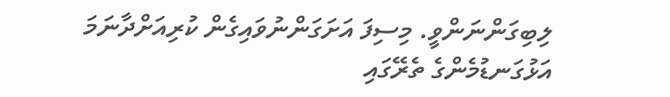ލިބިގަންނަންވީ. މިސިފަ އަށަގަންނުވައިގެން ކުރިއަށްދާނަމަ އަޅުގަނޑުމެންގެ ތެރޭގައި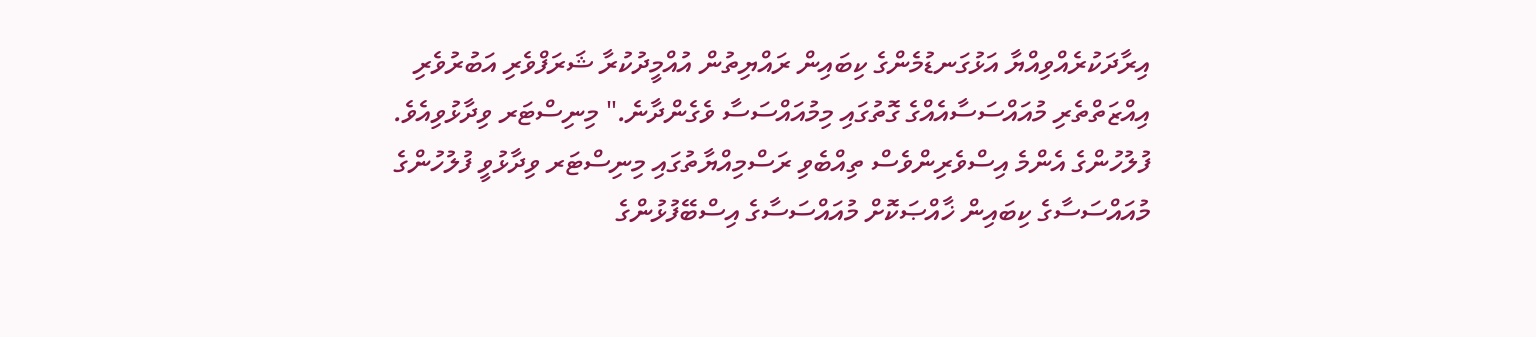އިރާދަކުރެއްވިއްޔާ އަޅުގަނޑުމެންގެ ކިބައިން ރައްޔިތުން އުއްމީދުކުރާ ޝަރަފްވެރި އަބުރުވެރި އިއްޒަތްތެރި މުއައްސަސާއެއްގެ ގޮތުގައި މިމުއައްސަސާ ވެގެންދާނެ." މިނިސްޓަރ ވިދާޅުވިއެވެ.
ފުލުހުންގެ އެންމެ އިސްވެރިންވެސް ތިއްބެވި ރަސްމިއްޔާތުގައި މިނިސްޓަރ ވިދާޅުވީ ފުލުހުންގެ މުއައްސަސާގެ ކިބައިން ޚާއްޞަކޮށް މުއައްސަސާގެ އިސްބޭފުޅުންގެ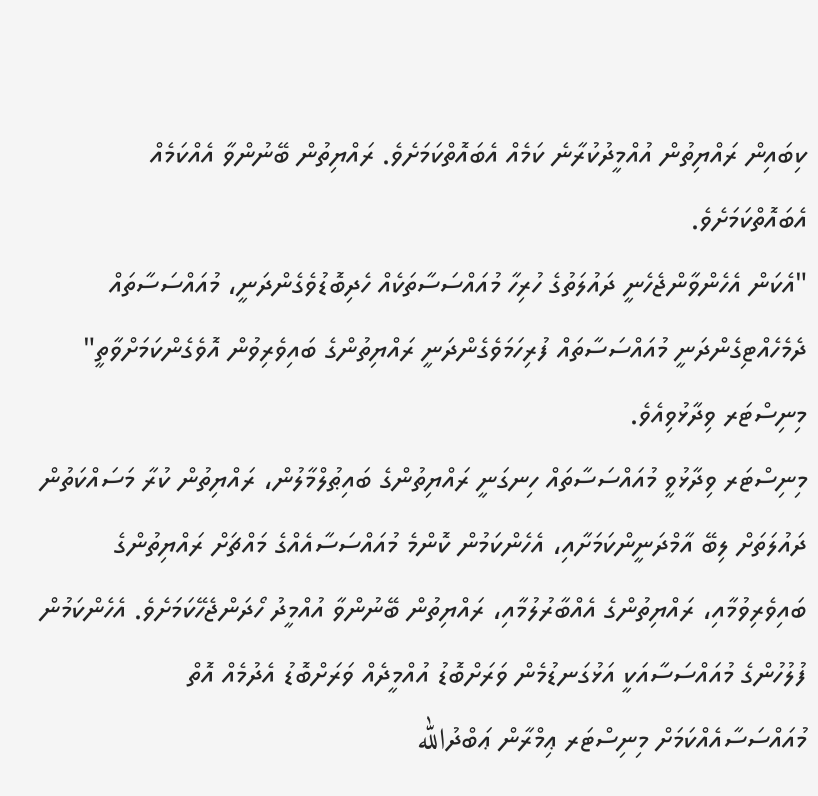ކިބައިން ރައްޔިތުން އުއްމީދުކުރާނެ ކަމެއް އެބައޮތްކަމަށެވެ. ރައްޔިތުން ބޭނުންވާ އެއްކަމެއް އެބައޮތްކަމަށެވެ.
"އެކަން އެހެންވާންޖެހެނީ ދައުލަތުގެ ހުރިހާ މުއައްސަސާތަކެއް ހެދިބޮޑުވެގެންދަނީ، މުއައްސަސާތައް ދެމެހެއްޓިގެންދަނީ މުއައްސަސާތައް ފުރިހަމަވެގެންދަނީ ރައްޔިތުންގެ ބައިވެރިވުން އޮވެގެންކަމަށްވާތީ" މިނިސްޓަރ ވިދާޅުވިއެވެ.
މިނިސްޓަރ ވިދާޅުވީ މުއައްސަސާތައް ހިނގަނީ ރައްޔިތުންގެ ބައިޠުލްމާލުން، ރައްޔިތުން ކުރާ މަސައްކަތުން ދައުލަތަށް ލިބޭ އާމްދަނީންކަމަށާއި، އެހެންކަމުން ކޮންމެ މުއައްސަސާއެއްގެ މައްޗަށް ރައްޔިތުންގެ ބައިވެރިވުމާއި، ރައްޔިތުންގެ އެއްބާރުލުމާއި، ރައްޔިތުން ބޭނުންވާ އުއްމީދު ހޯދަންޖެހޭކަމަށެވެ. އެހެންކަމުން ފުލުހުންގެ މުއައްސަސާއަކީ އަޅުގަނޑުމެން ވަރަށްބޮޑު އުއްމީދެއް ވަރަށްބޮޑު އެދުމެއް އޮތް މުއައްސަސާއެއްކަމަށް މިނިސްޓަރ ޢިމްރާން ޢަބްދުالله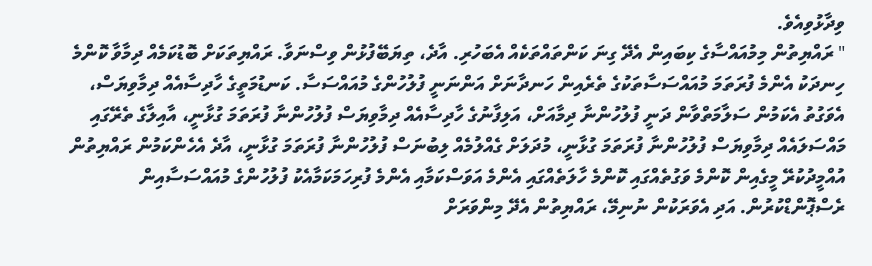ވިދާޅުވިއެވެ.
" ރައްޔިތުން މިމުއައްސާގެ ކިބައިން އެދޭ ގިނަ ކަންތައްތަކެއް އެބަހުރި. އާދެ، ތިޔަބޭފުޅުން ވިސްނަވާ. ރައްޔިތަކަށް ބޮޑުކަމެއް ދިމާވާ ކޮންމެ ހިނދަކު އެންމެ ފުރަތަމަ މުއައްސަސާތަކުގެ ތެރެއިން ހަނދާނަށް އަންނަނީ ފުލުހުންގެ މުއައްސަސާ. ކަނޑުމަތީގެ ހާދިސާއެއް ދިމާވިޔަސް، އެވަގުތު އެކަމުން ސަލާމަތްވާން ދަނީ ފުލުހުންނާ ދިމާއަށް، އަލިފާނުގެ ހާދިސާއެއް ދިމާވިޔަސް ފުލުހުންނާ ފުރަތަމަ ގުޅާނީ، އާއިލާގެ ތެރޭގައި މައްސަލައެއް ދިމާވިޔަސް ފުލުހުންނާ ފުރަތަމަ ގުޅާނީ، މުދަލަށް ގެއްލުމެއް ލިބުނަސް ފުލުހުންނާ ފުރަތަމަ ގުޅާނީ، އާދެ އެހެންކަމުން ރައްޔިތުން އުއްމީދުކުރޭ މީގެއިން ކޮންމެ ވަގުތެއްގައި ކޮންމެ ހާލަތެއްގައި އެންމެ އަވަސްކަމާއި އެންމެ ފުރިހަމަކަމާއެކު ފުލުހުންގެ މުއައްސަސާއިން ރެސްޕޮންޑްކުރުން. އަދި އެވަރަކުން ނުނިމޭ، ރައްޔިތުން އެދޭ މިންވަރަށް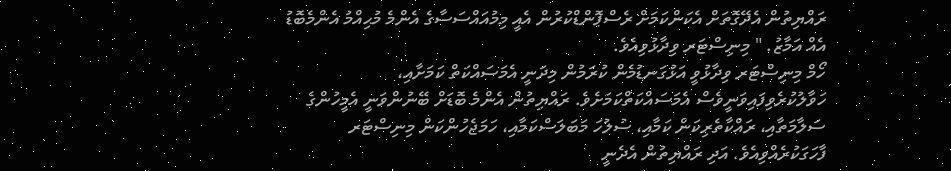ރައްޔިތުން އެދޭގޮތަށް އެކަންކަމަށް ރެސްޕޮންޑްކުރުން އެއީ މިމުއައްސަސާގެ އެންމެ މުޙިއްމު އެންމެބޮޑު އެއް އަމާޒު. " މިނިސްޓަރ ވިދާޅުވިއެވެ.
ހޯމް މިނިސްޓަރ ވިދާޅުވީ އަޅުގަނޑުމެން ކުރަމުން މިދަނީ އެމަސައްކަތް ކަމަށާއި، ހަވާލުކުރެވިފައިވަނީވެސް އެމަސައްކަތްކަމަށެވެ. ރައްޔިތުން އެންމެ ބޮޑަށް ބޭނުންވަނީ އެމީހުންގެ ސަލާމަތާއި، ރައްކާތެރިކަން ކަމާއި، ސުލުހަ މަބަލަސްކަމާއި، ހަމަޖެހުންކަން މިނިސްޓަރ ފާހަގަކުރެއްވިއެވެ. އަދި ރައްޔިތުން އެދެނީ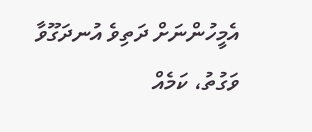އެމީހުންނަށް ދަތިވެ އުނދަގޫވާ ވަގުތު، ކަމެއް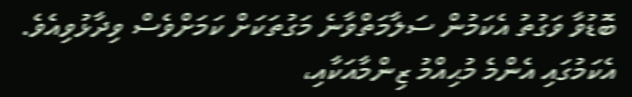ބޮޑުވާ ވަގުތު އެކަމުން ސަލާމަތްވާނެ މަގުތަކަށް ކަމަށްވެސް ވިދާޅުވިއެވެ. އެކަމުގައި އެންމެ މުޙިއްމު ޒިންމާއަކާއި،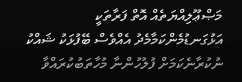މަޞްޢޫލިއްޔަތެއް އޮތް ފަރާތަކީ އަޅުގަނޑުމެންކަމާމެދު އެއްވެސް ބޭފުޅަކު ޝައްކު ނުކުރާނެކަމަށް ފުލުހުންނާ މުހާތަބުކުރައްވާ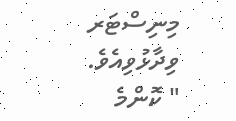މިނިސްޓަރ ވިދާޅުވިއެވެ.
" ކޮންމެ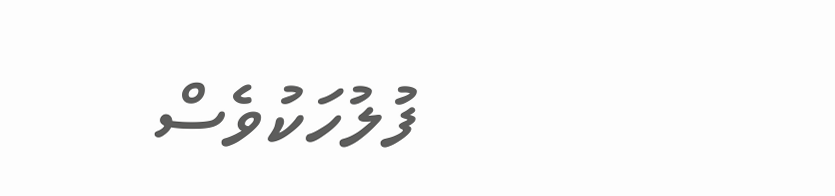ފުލުހަކުވެސް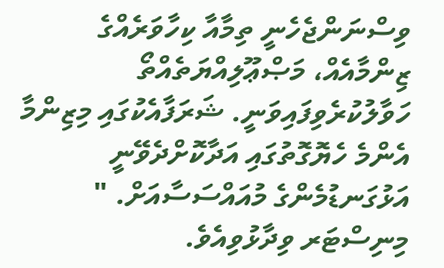ވިސްނަންޖެހެނީ ތިމާއާ ކިހާވަރެއްގެ ޒިންމާއެއް، މަޞްޢޫލިއްޔަތެއްތޯ ހަވާލުކުރެވިފައިވަނީ. ޝަރަފާއެކުގައި މިޒިންމާ އެންމެ ހެޔޮގޮތުގައި އަދާކޮށްދެވޭނީ އަޅުގަނޑުމެންގެ މުއައްސަސާއަށް. " މިނިސްޓަރ ވިދާޅުވިއެވެ.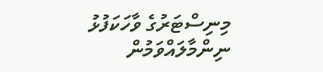މިނިސްޓަރުގެ ވާހަކަފުޅު ނިންމާލައްވަމުން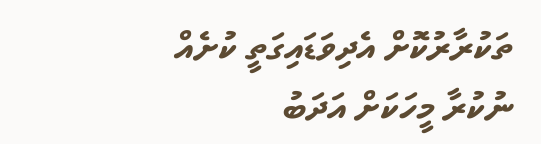ތަކުރާރުކޮށް އެދިވަޑައިގަތީ ކުށެއް ނުކުރާ މީހަކަށް އަދަބު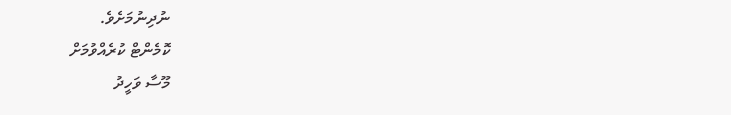ނުދިނުމަށެވެ.
ކޮމެންޓް ކުރެއްވުމަށް
މޫސާ ވަހީދު